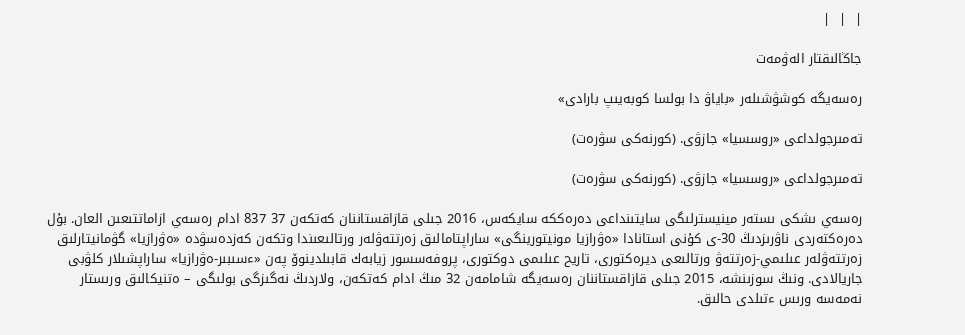|  |  |

جاڭالىقتار الەۋمەت

رەسەيگە كوشۋشىلەر «باياۋ دا بولسا كوبەيىپ بارادى»

تەمىرجولداعى «روسسيا» جازۋى. (كورنەكى سۋرەت)

تەمىرجولداعى «روسسيا» جازۋى. (كورنەكى سۋرەت)

رەسەي ىشكى ىستەر مينيسترلىگى سايتىنداعى دەرەككە سايكەس، 2016 جىلى قازاقستاننان كەتكەن 37 837 ادام رەسەي ازاماتتىعىن العان. بۇل دەرەكتەردى ناۋرىزدىڭ 30-ى كۇنى استانادا «ەۋرازيا مونيتورينگى» ساراپتامالىق زەرتتەۋلەر ورتالىعىندا وتكەن كەزدەسۋدە «ەۋرازيا» گۋمانيتارلىق زەرتتەۋلەر عىلىمي-زەرتتەۋ ورتالىعى ديرەكتورى، تاريح عىلىمى دوكتورى، پروفەسسور زيابەك قابىلدينوۆ پەن «ءسىبىر-ەۋرازيا» ساراپشىلار كلۋبى جاريالادى. ونىڭ سوزىنشە، 2015 جىلى قازاقستاننان رەسەيگە شامامەن 32 مىڭ ادام كەتكەن، ولاردىڭ نەگىزگى بولىگى – ەتنيكالىق ورىستار نەمەسە ورىس ءتىلدى حالىق.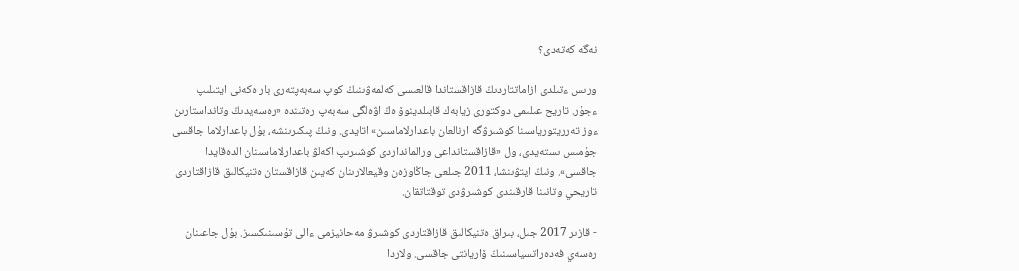نەگە كەتەدى؟

ورىس ءتىلدى ازاماتتاردىڭ قازاقستاندا قالعىسى كەلمەۋىنىڭ كوپ سەبەپتەرى بار ەكەنى ايتىلىپ ءجۇر. تاريح عىلىمى دوكتورى زيابەك قابىلدينوۆ ەڭ اۋەلگى سەبەپ رەتىندە «رەسەيدىڭ وتانداستارىن ءوز تەرريتورياسىنا كوشىرۋگە ارنالعان باعدارلاماسىن» اتايدى. ونىڭ پىكىرىنشە، بۇل باعدارلاما جاقسى جۇمىس ىستەيدى، ول «قازاقستانداعى ورالمانداردى كوشىرىپ اكەلۋ باعدارلاماسىنان الدەقايدا جاقسى». ونىڭ ايتۋىنشا، 2011 جىلعى جاڭاوزەن وقيعالارىنان كەيىن قازاقستان ەتنيكالىق قازاقتاردى تاريحي وتانىنا قارقىندى كوشىرۋدى توقتاتقان.

- قازىر 2017 جىل، بىراق ەتنيكالىق قازاقتاردى كوشىرۋ مەحانيزمى ءالى تۇسىنىكسىز. بۇل جاعىنان رەسەي فەدەراتسياسىنىڭ ۆاريانتى جاقسى. ولاردا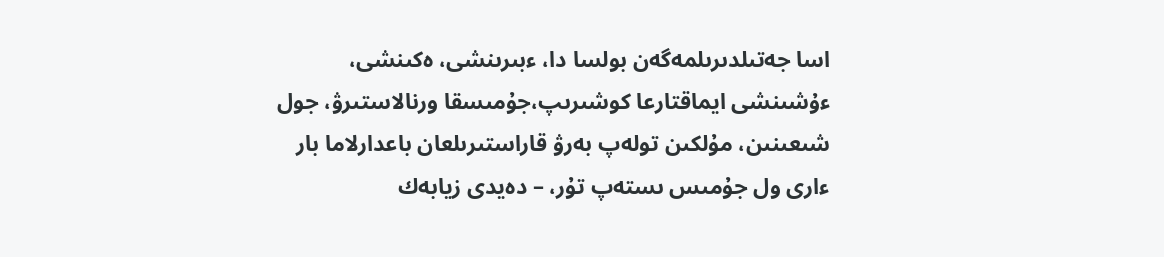اسا جەتىلدىرىلمەگەن بولسا دا، ءبىرىنشى، ەكىنشى، ءۇشىنشى ايماقتارعا كوشىرىپ،جۇمىسقا ورنالاستىرۋ، جول شىعىنىن، مۇلكىن تولەپ بەرۋ قاراستىرىلعان باعدارلاما بار ءارى ول جۇمىس ىستەپ تۇر، – دەيدى زيابەك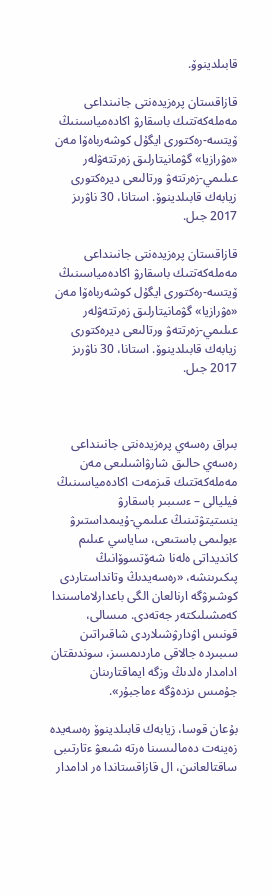قابىلدينوۆ.

قازاقستان پرەزيدەنتى جانىنداعى مەملەكەتتىك باسقارۋ اكادەمياسىنىڭ ۆيتسە-رەكتورى ايگۇل كوشەرباەۆا مەن «ەۋرازيا» گۋمانيتارلىق زەرتتەۋلەر عىلىمي-زەرتتەۋ ورتالىعى ديرەكتورى زيابەك قابىلدينوۆ. استانا، 30 ناۋرىز 2017 جىل.

قازاقستان پرەزيدەنتى جانىنداعى مەملەكەتتىك باسقارۋ اكادەمياسىنىڭ ۆيتسە-رەكتورى ايگۇل كوشەرباەۆا مەن «ەۋرازيا» گۋمانيتارلىق زەرتتەۋلەر عىلىمي-زەرتتەۋ ورتالىعى ديرەكتورى زيابەك قابىلدينوۆ. استانا، 30 ناۋرىز 2017 جىل.



بىراق رەسەي پرەزيدەنتى جانىنداعى رەسەي حالىق شارۋاشىلىعى مەن مەملەكەتتىك قىزمەت اكادەمياسىنىڭ فيليالى – ءسىبىر باسقارۋ ينستيتۋتىنىڭ عىلىمي-ۇيىمداستىرۋ ءبولىمى باستىعى، ساياسي عىلىم كانديداتى ەلەنا شەۆتسوۆانىڭ پىكىرىنشە، «رەسەيدىڭ وتانداستاردى كوشىرۋگە ارنالعان الگى باعدارلاماسىندا كەمشىلىكتەر جەتەدى. مىسالى، قونىس اۋدارۋشىلاردى شاقىراتىن سىبىردە جالاقى ماردىمسىز، سوندىقتان ادامدار ەلدىڭ وزگە ايماقتارىنان جۇمىس ىزدەۋگە ءماجبۇر».

بۇعان قوسا، زيابەك قابىلدينوۆ رەسەيدە زەينەت دەمالىسىنا ەرتە شىعۋ ءتارتىبى ساقتالعانىن، ال قازاقستاندا ەر ادامدار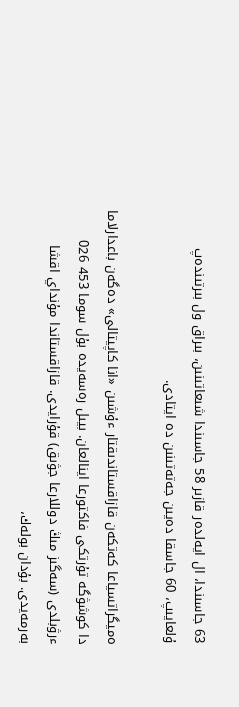63 جاسىندا، ال ايەلدەر قازىر 58 جاسىندا شىعاتىنىن، بىراق ول بىرتىندەپ ۇلعايىپ، 60 جاسقا دەيىن جەتەتىنىن دە ايتادى.

ەميگراتسياعا كەتكەن قازاقستاندىقتار ءۇشىن «انا كاپيتالى» دەگەن باعدارلاما دا كوشۋگە تۇرتكى فاكتورعا اينالعان. بيىل رەسەيدە بۇل سوما 453 026 ءرۋبلدى (سەگىز مىڭ دوللارعا جۋىق) قۇرايدى. قازاقستاندا مۇنداي اقشا بەرمەيدى. بۇدان بولەك،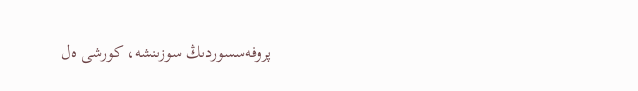پروفەسسوردىڭ سوزىنشە، كورشى ەل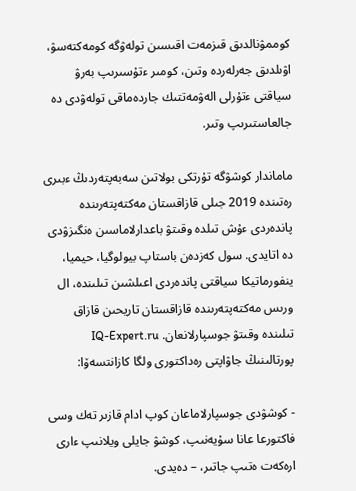كوممۋنالدىق قىزمەت اقىسىن تولەۋگە كومەكتەسۋ، اۋىلدىق جەرلەردە وتىن، كومىر ءتۇسىرىپ بەرۋ سياقتى ءتۇرلى الەۋمەتتىك جاردەماقى تولەۋدى دە جالعاستىرىپ وتىر.

ماماندار كوشۋگە تۇرتكى بولاتىن سەبەپتەردىڭ ءبىرى رەتىندە 2019 جىلى قازاقستان مەكتەپتەرىندە پاندەردى ءۇش تىلدە وقىتۋ باعدارلاماسىن ەنگىزۋدى دە اتايدى. سول كەزدەن باستاپ بيولوگيا، حيميا، ينفورماتيكا سياقتى پاندەردى اعىلشىن تىلىندە، ال ورىس مەكتەپتەرىندە قازاقستان تاريحىن قازاق تىلىندە وقىتۋ جوسپارلانعان. IQ-Expert.ru پورتالىنىڭ جاۋاپتى رەداكتورى ولگا كازانتسەۆا:

- كوشۋدى جوسپارلاماعان كوپ ادام قازىر تەك وسى فاكتورعا عانا سۇيەنىپ، كوشۋ جايلى ويلانىپ ءارى ارەكەت ەتىپ جاتىر، – دەيدى.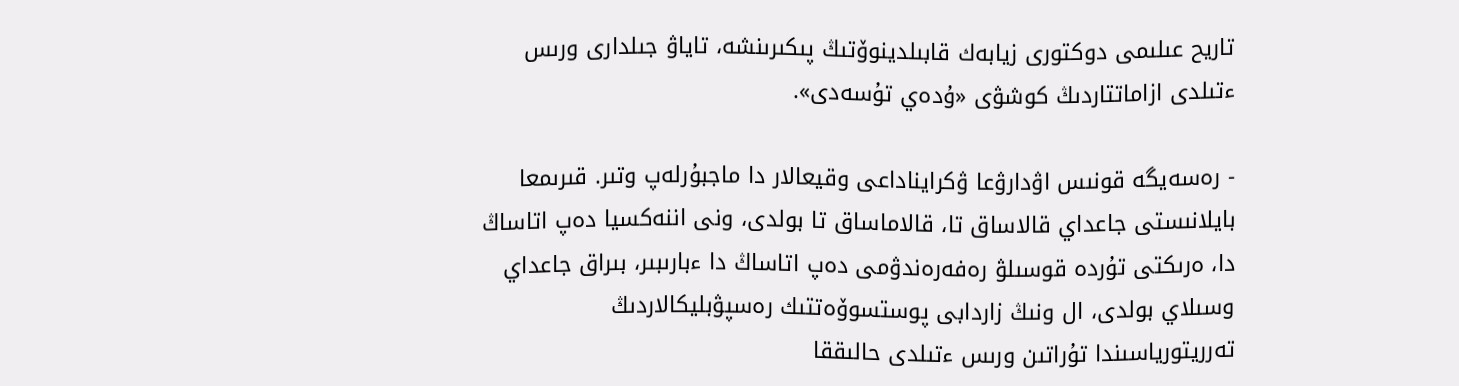تاريح عىلىمى دوكتورى زيابەك قابىلدينوۆتىڭ پىكىرىنشە، تاياۋ جىلدارى ورىس ءتىلدى ازاماتتاردىڭ كوشۋى «ۇدەي تۇسەدى».

- رەسەيگە قونىس اۋدارۋعا ۋكرايناداعى وقيعالار دا ماجبۇرلەپ وتىر. قىرىمعا بايلانىستى جاعداي قالاساق تا، قالاماساق تا بولدى، ونى اننەكسيا دەپ اتاساڭ دا، ەرىكتى تۇردە قوسىلۋ رەفەرەندۋمى دەپ اتاساڭ دا ءبارىبىر، بىراق جاعداي وسىلاي بولدى، ال ونىڭ زاردابى پوستسوۆەتتىك رەسپۋبليكالاردىڭ تەرريتورياسىندا تۇراتىن ورىس ءتىلدى حالىققا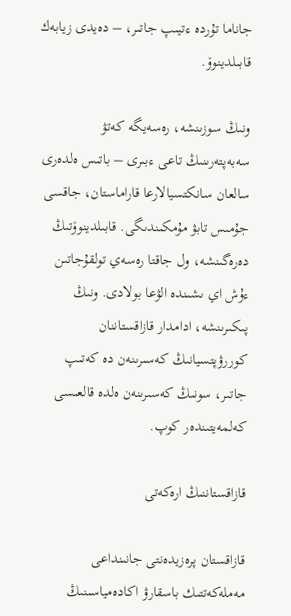جاناما تۇردە ءتيىپ جاتىر، – دەيدى زيابەك قابىلدينوۆ.

ونىڭ سوزىنشە، رەسەيگە كەتۋ سەبەپتەرىنىڭ تاعى ءبىرى – باتىس ەلدەرى سالعان سانكتسيالارعا قاراماستان، جاقسى جۇمىس تابۋ مۇمكىندىگى. قابىلدينوۆتىڭ دەرەگىنشە، ول جاقتا رەسەي تولقۇجاتىن ءۇش اي ىشىندە الۋعا بولادى. ونىڭ پىكىرىنشە، ادامدار قازاقستاننان كوررۋپتسيانىڭ كەسىرىنەن دە كەتىپ جاتىر، سونىڭ كەسىرىنەن ەلدە قالعىسى كەلمەيتىندەر كوپ.

قازاقستاننىڭ ارەكەتى

قازاقستان پرەزيدەنتى جانىنداعى مەملەكەتتىك باسقارۋ اكادەمياسىنىڭ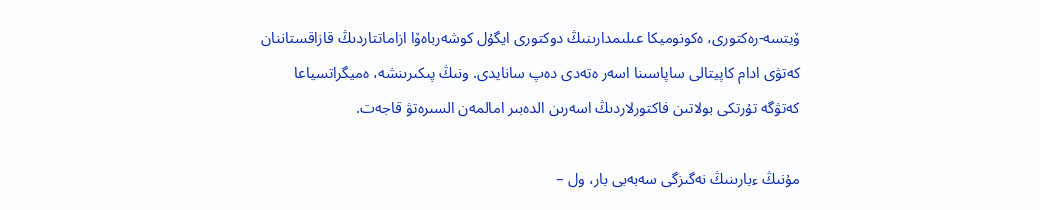ۆيتسە-رەكتورى، ەكونوميكا عىلىمدارىنىڭ دوكتورى ايگۇل كوشەرباەۆا ازاماتتاردىڭ قازاقستاننان كەتۋى ادام كاپيتالى ساپاسىنا اسەر ەتەدى دەپ سانايدى. ونىڭ پىكىرىنشە، ەميگراتسياعا كەتۋگە تۇرتكى بولاتىن فاكتورلاردىڭ اسەرىن الدەبىر امالمەن السىرەتۋ قاجەت.

مۇنىڭ ءبارىنىڭ نەگىزگى سەبەبى بار، ول –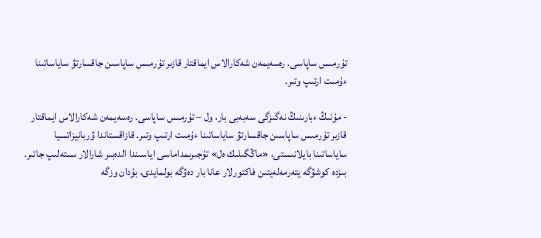تۇرمىس ساپاسى. رەسەيمەن شەكارالاس ايماقتار قازىر تۇرمىس ساپاسىن جاقسارتۋ ساياساتىنا ءۇمىت ارتىپ وتىر.

- مۇنىڭ ءبارىنىڭ نەگىزگى سەبەبى بار، ول – تۇرمىس ساپاسى. رەسەيمەن شەكارالاس ايماقتار قازىر تۇرمىس ساپاسىن جاقسارتۋ ساياساتىنا ءۇمىت ارتىپ وتىر. قازاقستاندا ۋربانيزاتسيا ساياساتىنا بايلانىستى، «ماڭگىلىك ەل» تۇجىرىمداماسى اياسىندا الدەبىر شارالار ىستەلىپ جاتىر. بىزدە كوشۋگە يتەرمەلەيتىن فاكتورلار عانا بار دەۋگە بولمايدى، بۇدان وزگە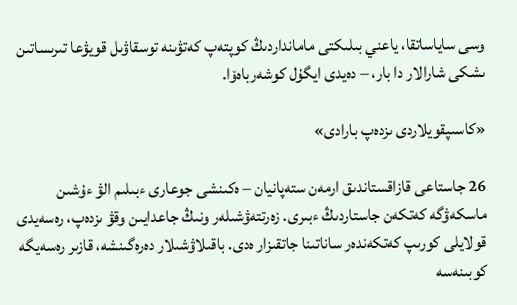وسى ساياساتقا، ياعني بىلىكتى مامانداردىڭ كوپتەپ كەتۋىنە توسقاۋىل قويۋعا تىرىساتىن ىشكى شارالار دا بار، – دەيدى ايگۇل كوشەرباەۆا.

«كاسىپقويلاردى ىزدەپ بارادى»

26 جاستاعى قازاقستاندىق ارمەن ستەپانيان – ەكىنشى جوعارى ءبىلىم الۋ ءۇشىن ماسكەۋگە كەتكەن جاستاردىڭ ءبىرى. زەرتتەۋشىلەر ونىڭ جاعدايىن وقۋ ىزدەپ، رەسەيدى قولايلى كورىپ كەتكەندەر ساناتىنا جاتقىزار ەدى. باقىلاۋشىلار دەرەگىنشە، قازىر رەسەيگە كوبىنەسە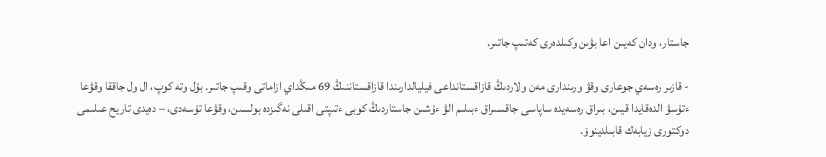جاستار، ودان كەيىن اعا بۋىن وكىلدەرى كەتىپ جاتىر.

- قازىر رەسەي جوعارى وقۋ ورىندارى مەن ولاردىڭ قازاقستانداعى فيليالدارىندا قازاقستاننىڭ 69 مىڭداي ازاماتى وقىپ جاتىر. بۇل وتە كوپ، ال ول جاققا وقۋعا ءتۇسۋ الدەقايدا قيىن، بىراق رەسەيدە ساپاسى جاقسىراق ءبىلىم الۋ ءۇشىن جاستاردىڭ كوبى ءتىپتى اقىلى نەگىزدە بولسىن، وقۋعا تۇسەدى، – دەيدى تاريح عىلىمى دوكتورى زيابەك قابىلدينوۆ.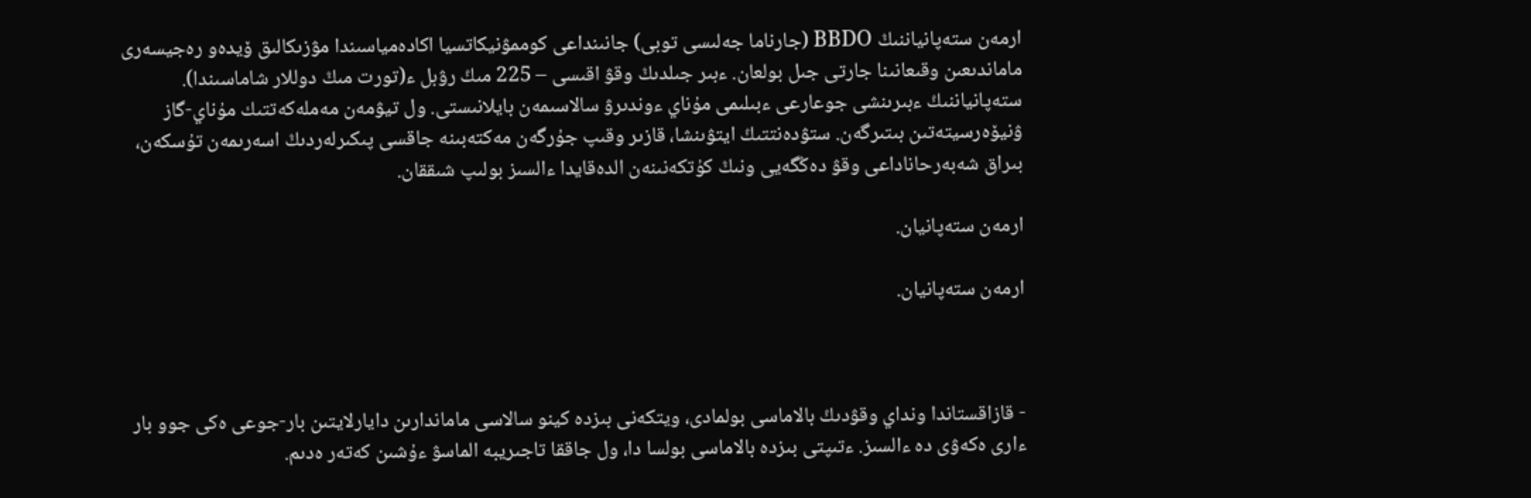ارمەن ستەپانياننىڭ BBDO (جارناما جەلىسى توبى) جانىنداعى كوممۋنيكاتسيا اكادەمياسىندا مۋزىكالىق ۆيدەو رەجيسەرى ماماندىعىن وقىعانىنا جارتى جىل بولعان. ءبىر جىلدىڭ وقۋ اقىسى – 225 مىڭ رۋبل ء(تورت مىڭ دوللار شاماسىندا). ستەپانياننىڭ ءبىرىنشى جوعارعى ءبىلىمى مۇناي ءوندىرۋ سالاسىمەن بايلانىستى. ول تيۋمەن مەملەكەتتىك مۇناي-گاز ۋنيۆەرسيتەتىن بىتىرگەن. ستۋدەنتتىڭ ايتۋىنشا، قازىر وقىپ جۇرگەن مەكتەبىنە جاقسى پىكىرلەردىڭ اسەرىمەن تۇسكەن، بىراق شەبەرحاناداعى وقۋ دەڭگەيى ونىڭ كۇتكەنىنەن الدەقايدا ءالسىز بولىپ شىققان.

ارمەن ستەپانيان.

ارمەن ستەپانيان.



- قازاقستاندا ونداي وقۋدىڭ بالاماسى بولمادى، ويتكەنى بىزدە كينو سالاسى ماماندارىن دايارلايتىن بار-جوعى ەكى جوو بار ءارى ەكەۋى دە ءالسىز. ءتىپتى بىزدە بالاماسى بولسا دا، ول جاققا تاجىريبە الماسۋ ءۇشىن كەتەر ەدىم.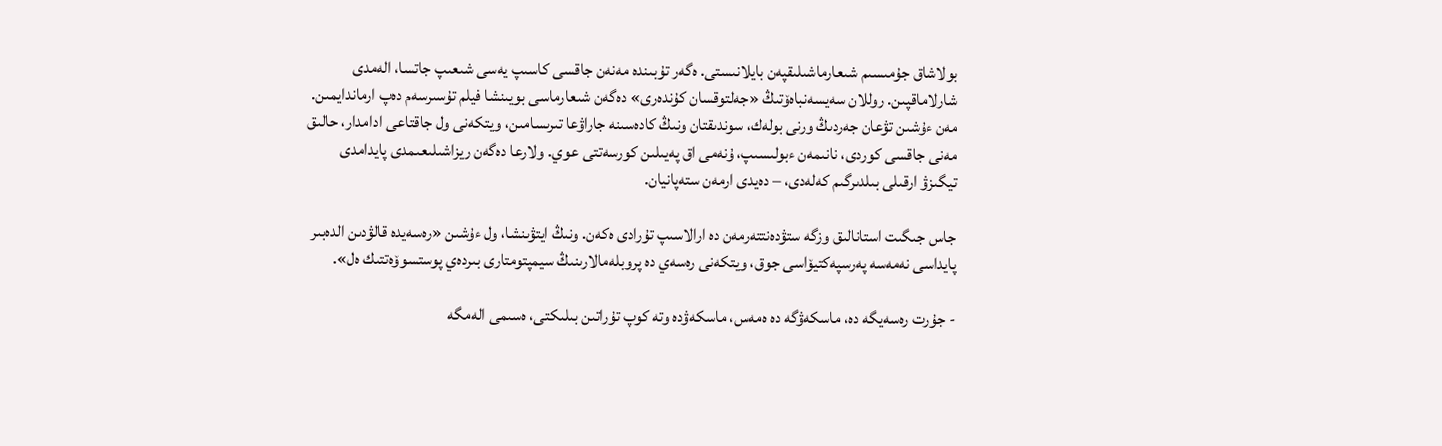بولاشاق جۇمىسىم شىعارماشىلىقپەن بايلانىستى. ەگەر تۇبىندە مەنەن جاقسى كاسىپ يەسى شىعىپ جاتسا، الەمدى شارلاماقپىن. روللان سەيسەنباەۆتىڭ «جەلتوقسان كۇندەرى» دەگەن شىعارماسى بويىنشا فيلم تۇسىرسەم دەپ ارماندايمىن. مەن ءۇشىن تۋعان جەردىڭ ورنى بولەك، سوندىقتان ونىڭ كادەسىنە جاراۋعا تىرىسامىن، ويتكەنى ول جاقتاعى ادامدار، حالىق مەنى جاقسى كوردى، نانىمەن ءبولىسىپ، ۇنەمى اق پەيىلىن كورسەتتى عوي. ولارعا دەگەن ريزاشىلىعىمدى پايدامدى تيگىزۋ ارقىلى بىلدىرگىم كەلەدى، – دەيدى ارمەن ستەپانيان.

جاس جىگىت استانالىق وزگە ستۋدەنتتەرمەن دە ارالاسىپ تۇرادى ەكەن. ونىڭ ايتۋىنشا، ول ءۇشىن «رەسەيدە قالۋدىن الدەبىر پايداسى نەمەسە پەرسپەكتيۆاسى جوق، ويتكەنى رەسەي دە پروبلەمالارىنىڭ سيمپتومتارى بىردەي پوستسوۆەتتىك ەل».

- جۇرت رەسەيگە دە، ماسكەۋگە دە ەمەس، ماسكەۋدە وتە كوپ تۇراتىن بىلىكتى، ەسىمى الەمگە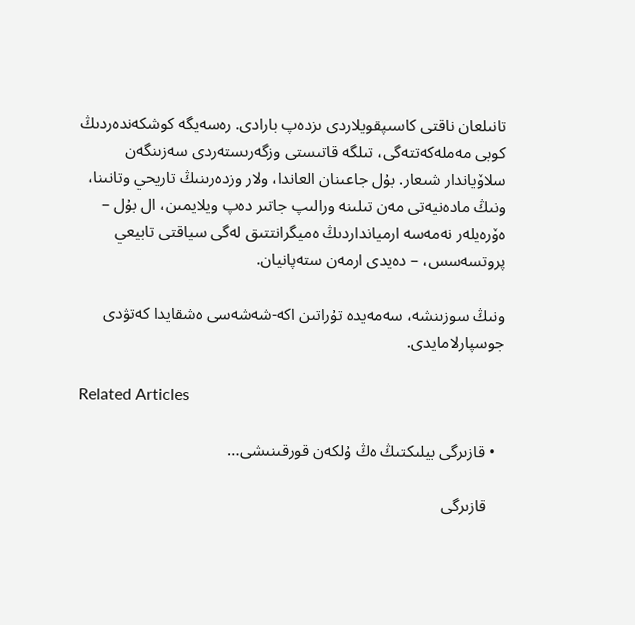تانىلعان ناقتى كاسىپقويلاردى ىزدەپ بارادى. رەسەيگە كوشكەندەردىڭ كوبى مەملەكەتتەگى، تىلگە قاتىستى وزگەرىستەردى سەزىنگەن سلاۆياندار شىعار. بۇل جاعىنان العاندا، ولار وزدەرىنىڭ تاريحي وتانىنا، ونىڭ مادەنيەتى مەن تىلىنە ورالىپ جاتىر دەپ ويلايمىن، ال بۇل – ەۆرەيلەر نەمەسە ارميانداردىڭ ەميگرانتتىق لەگى سياقتى تابيعي پروتسەسس، – دەيدى ارمەن ستەپانيان.

ونىڭ سوزىنشە، سەمەيدە تۇراتىن اكە-شەشەسى ەشقايدا كەتۋدى جوسپارلامايدى.

Related Articles

  • قازىرگى بيلىكتىڭ ەڭ ۇلكەن قورقىنىشى…

    قازىرگى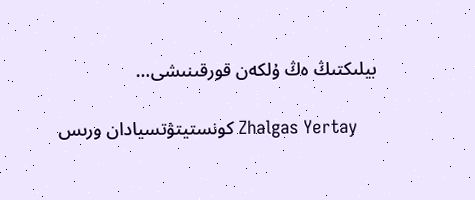بيلىكتىڭ ەڭ ۇلكەن قورقىنىشى…

    Zhalgas Yertay كونستيتۋتسيادان ورىس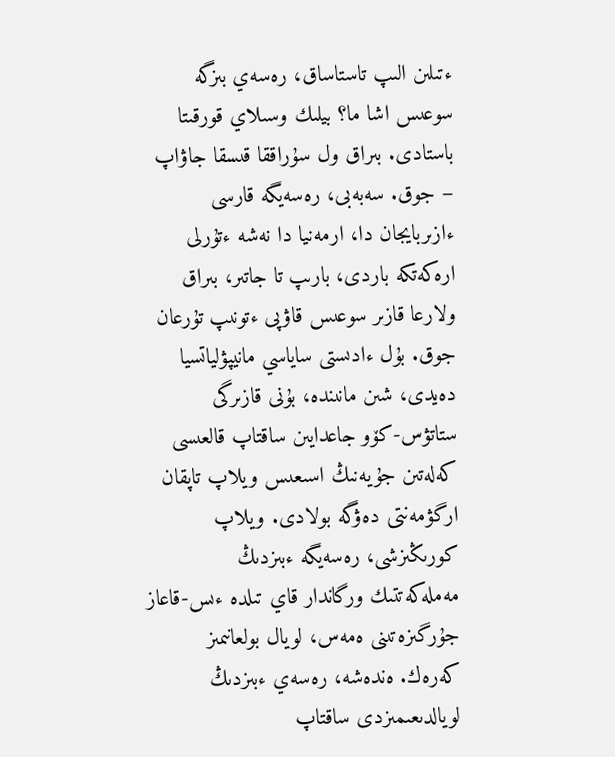ءتىلىن الىپ تاستاساق، رەسەي بىزگە سوعىس اشا ما؟ بيلىك وسىلاي قورقىتا باستادى. بىراق ول سۇراققا قىسقا جاۋاپ – جوق. سەبەبى، رەسەيگە قارسى ءازىربايجان دا، ارمەنيا دا نەشە ءتۇرلى ارەكەتكە باردى، بارىپ تا جاتىر، بىراق ولارعا قازىر سوعىس قاۋپى ءتونىپ تۇرعان جوق. بۇل ءادىستى ساياسي مانيپۋلياتسيا دەيدى، شىن مانىندە، بۇنى قازىرگى ستاتۋس-كۆو جاعدايىن ساقتاپ قالعىسى كەلەتىن جۇيەنىڭ اسىعىس ويلاپ تاپقان ارگۋمەنتى دەۋگە بولادى. ويلاپ كورىڭىزشى، رەسەيگە ءبىزدىڭ مەملەكەتتىك ورگاندار قاي تىلدە ءىس-قاعاز جۇرگىزەتىنى ەمەس، لويال بولعانىمىز كەرەك. ەندەشە، رەسەي ءبىزدىڭ لويالدىعىمىزدى ساقتاپ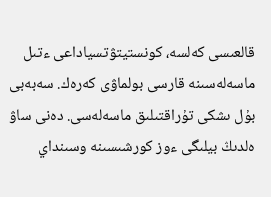قالعىسى كەلسە، كونستيتۋتسياداعى ءتىل ماسەلەسىنە قارسى بولماۋى كەرەك. سەبەبى بۇل ىشكى تۇراقتىلىق ماسەلەسى. دەنى ساۋ ەلدىڭ بيلىگى ءوز كورشىسىنە وسىنداي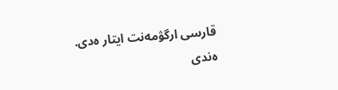قارسى ارگۋمەنت ايتار ەدى. ەندى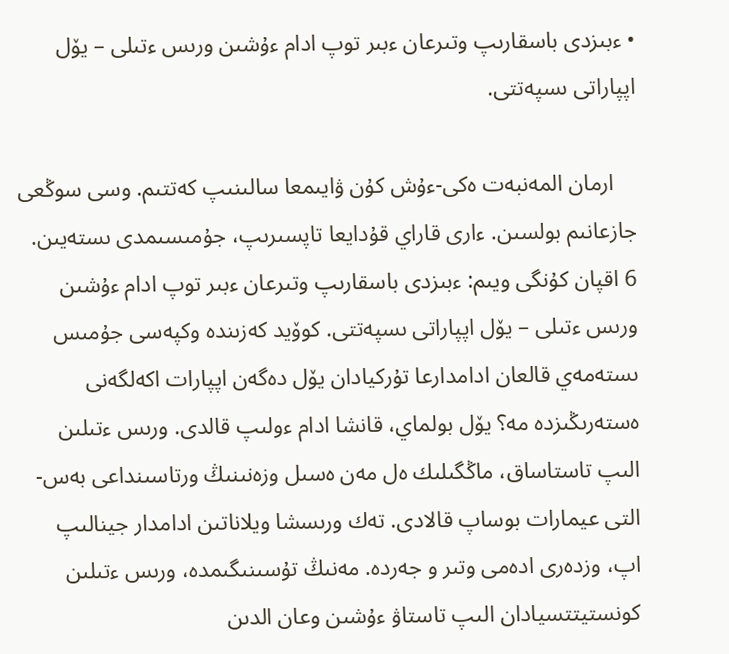• ءبىزدى باسقارىپ وتىرعان ءبىر توپ ادام ءۇشىن ورىس ءتىلى – يۆل اپپاراتى ىسپەتتى.

    ارمان المەنبەت ەكى-ءۇش كۇن ۋايىمعا سالىنىپ كەتتىم. وسى سوڭعى جازعانىم بولسىن. ءارى قاراي قۇدايعا تاپسىرىپ، جۇمىسىمدى ىستەيىن. 6 اقپان كۇنگى ويىم: ءبىزدى باسقارىپ وتىرعان ءبىر توپ ادام ءۇشىن ورىس ءتىلى – يۆل اپپاراتى ىسپەتتى. كوۆيد كەزىندە وكپەسى جۇمىس ىستەمەي قالعان ادامدارعا تۇركيادان يۆل دەگەن اپپارات اكەلگەنى ەستەرىڭىزدە مە؟ يۆل بولماي، قانشا ادام ءولىپ قالدى. ورىس ءتىلىن الىپ تاستاساق، ماڭگىلىك ەل مەن ەسىل وزەنىنىڭ ورتاسىنداعى بەس-التى عيمارات بوساپ قالادى. تەك ورىسشا ويلاناتىن ادامدار جينالىپ اپ، وزدەرى ادەمى وتىر و جەردە. مەنىڭ تۇسىنىگىمدە، ورىس ءتىلىن كونستيتتسيادان الىپ تاستاۋ ءۇشىن وعان الدىن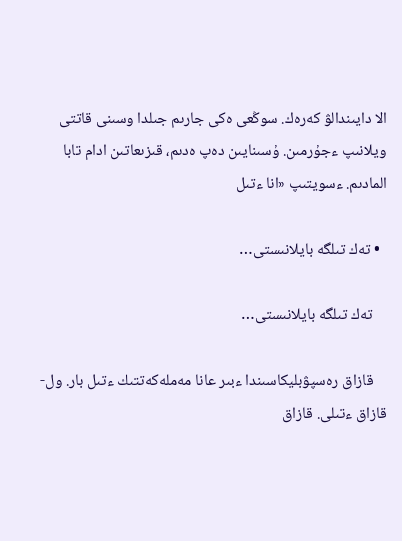الا دايىندالۋ كەرەك. سوڭعى ەكى جارىم جىلدا وسىنى قاتتى ويلانىپ ءجۇرمىن. ۇسىنايىن دەپ ەدىم، قىزىعاتىن ادام تابا المادىم. ءسويتىپ «انا ءتىل

  • تەك تىلگە بايلانىستى…

    تەك تىلگە بايلانىستى…

    قازاق رەسپۋبليكاسىندا ءبىر عانا مەملەكەتتىك ءتىل بار. ول- قازاق ءتىلى. قازاق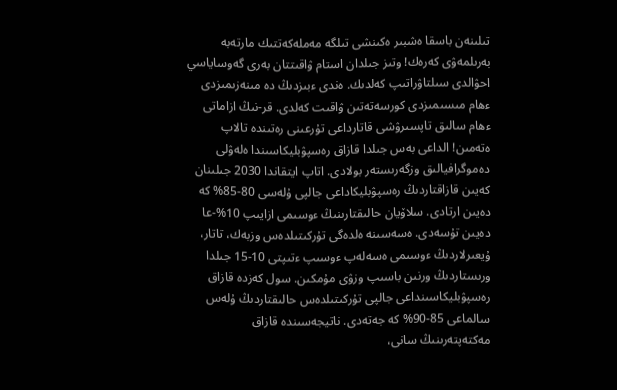تىلىنەن باسقا ەشبىر ەكىنشى تىلگە مەملەكەتتىك مارتەبە بەرىلمەۋى كەرەك! وتىز جىلدان استام ۋاقىتتان بەرى گەوساياسي احۋالدى سىلتاۋراتىپ كەلدىك. ەندى ءبىزدىڭ دە مىنەزىمىزدى ءھام مىسىمىزدى كورسەتەتىن ۋاقىت كەلدى. قر-نىڭ ازاماتى ءھام سالىق تاپسىرۋشى قاتارداعى تۇرعىنى رەتىندە تالاپ ەتەمىن! الداعى بەس جىلدا قازاق رەسپۋبليكاسىندا ەلەۋلى دەموگرافيالىق وزگەرىستەر بولادى. اتاپ ايتقاندا 2030 جىلىنان كەيىن قازاقتاردىڭ رەسپۋبليكاداعى جالپى ۇلەسى 80-85% كە دەيىن ارتادى. سلاۆيان حالىقتارىنىڭ ءوسىمى ازايىپ 10%-عا دەيىن تۇسەدى. ەسەسىنە ەلدەگى تۇركىتىلدەس وزبەك، تاتار، ۇيعىرلاردىڭ ءوسىمى ەسەلەپ ءوسىپ ءتىپتى 10-15 جىلدا ورىستاردىڭ ورنىن باسىپ وزۋى مۇمكىن. سول كەزدە قازاق رەسپۋبليكاسىنداعى جالپى تۇركىتىلدەس حالىقتاردىڭ ۇلەس سالماعى 85-90% كە جەتەدى. ناتيجەسىندە قازاق مەكتەپتەرىنىڭ سانى،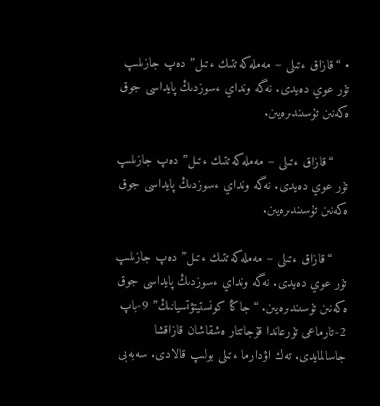• “قازاق ءتىلى – مەملەكەتتىك ءتىل” دەپ جازىلىپ تۇر عوي دەيدى. نەگە ونداي ءسوزدىڭ پايداسى جوق ەكەنىن تۇسىندىرەيىن.

    “قازاق ءتىلى – مەملەكەتتىك ءتىل” دەپ جازىلىپ تۇر عوي دەيدى. نەگە ونداي ءسوزدىڭ پايداسى جوق ەكەنىن تۇسىندىرەيىن.

    “قازاق ءتىلى – مەملەكەتتىك ءتىل” دەپ جازىلىپ تۇر عوي دەيدى. نەگە ونداي ءسوزدىڭ پايداسى جوق ەكەنىن تۇسىندىرەيىن. “جاڭا كونستيتۋتسيانىڭ” 9-باپ 2-تارماعى تۇرعاندا قۇجاتتار ەشقاشان قازاقشا جاسالمايدى. تەك اۋدارما ءتىلى بولىپ قالادى. سەبەبى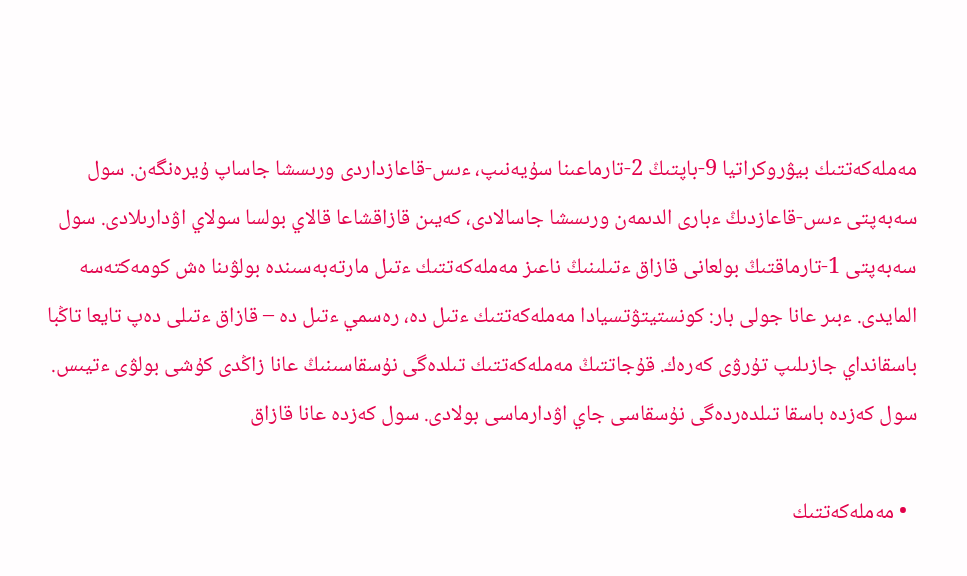مەملەكەتتىك بيۋروكراتيا 9-باپتىڭ 2-تارماعىنا سۇيەنىپ، ءىس-قاعازداردى ورىسشا جاساپ ۇيرەنگەن. سول سەبەپتى ءىس-قاعازدىڭ ءبارى الدىمەن ورىسشا جاسالادى، كەيىن قازاقشاعا قالاي بولسا سولاي اۋدارىلادى. سول سەبەپتى 1-تارماقتىڭ بولعانى قازاق ءتىلىنىڭ ناعىز مەملەكەتتىك ءتىل مارتەبەسىندە بولۋىنا ەش كومەكتەسە المايدى. ءبىر عانا جولى بار: كونستيتۋتسيادا مەملەكەتتىك ءتىل دە، رەسمي ءتىل دە – قازاق ءتىلى دەپ تايعا تاڭبا باسقانداي جازىلىپ تۇرۋى كەرەك. قۇجاتتىڭ مەملەكەتتىك تىلدەگى نۇسقاسىنىڭ عانا زاڭدى كۇشى بولۋى ءتيىس. سول كەزدە باسقا تىلدەردەگى نۇسقاسى جاي اۋدارماسى بولادى. سول كەزدە عانا قازاق

  • مەملەكەتتىك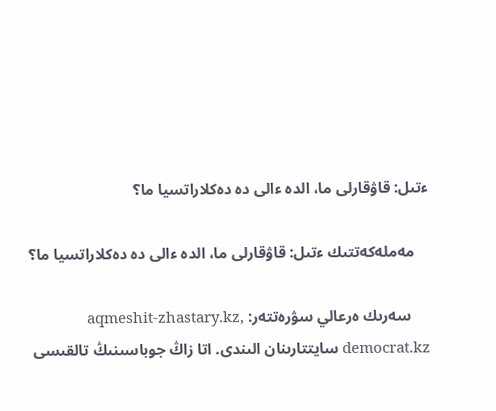ءتىل: قاۋقارلى ما، الدە ءالى دە دەكلاراتسيا ما؟

    مەملەكەتتىك ءتىل: قاۋقارلى ما، الدە ءالى دە دەكلاراتسيا ما؟

     سەرىك ەرعالي سۋرەتتەر: aqmeshit-zhastary.kz, democrat.kz سايتتارىنان الىندى. اتا زاڭ جوباسىنىڭ تالقىسى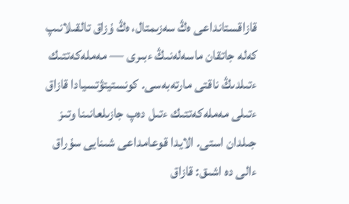قازاقستانداعى ەڭ سەزىمتال، ەڭ ۇزاق تالقىلانىپ كەلە جاتقان ماسەلەنىڭ ءبىرى — مەملەكەتتىك ءتىلدىڭ ناقتى مارتەبەسى. كونستيتۋتسيادا قازاق ءتىلى مەملەكەتتىك ءتىل دەپ جازىلعانىنا وتىز جىلدان استى. الايدا قوعامداعى شىنايى سۇراق ءالى دە اشىق: قازاق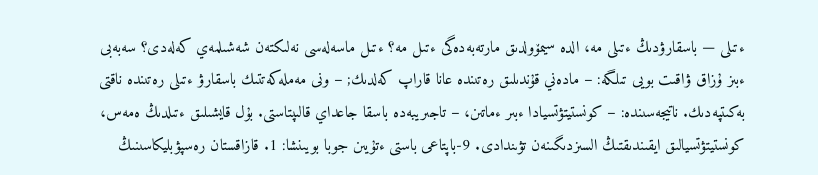ءتىلى — باسقارۋدىڭ ءتىلى مە، الدە سيمۆولدىق مارتەبەدەگى ءتىل مە؟ ءتىل ماسەلەسى نەلىكتەن شەشىلمەي كەلەدى؟ سەبەبى ءبىز ۇزاق ۋاقىت بويى تىلگە: – مادەني قۇندىلىق رەتىندە عانا قاراپ كەلدىك; – ونى مەملەكەتتىك باسقارۋ ءتىلى رەتىندە ناقتى بەكىتپەدىك. ناتيجەسىندە: – كونستيتۋتسيادا ءبىر ءماتىن، – تاجىريبەدە باسقا جاعداي قالىپتاستى. بۇل قايشىلىق ءتىلدىڭ ەمەس، كونستيتۋتسيالىق ايقىندىقتىڭ السىزدىگىنەن تۋىندادى. 9-باپتاعى باستى ءتۇيىن جوبا بويىنشا: 1. قازاقستان رەسپۋبليكاسىنىڭ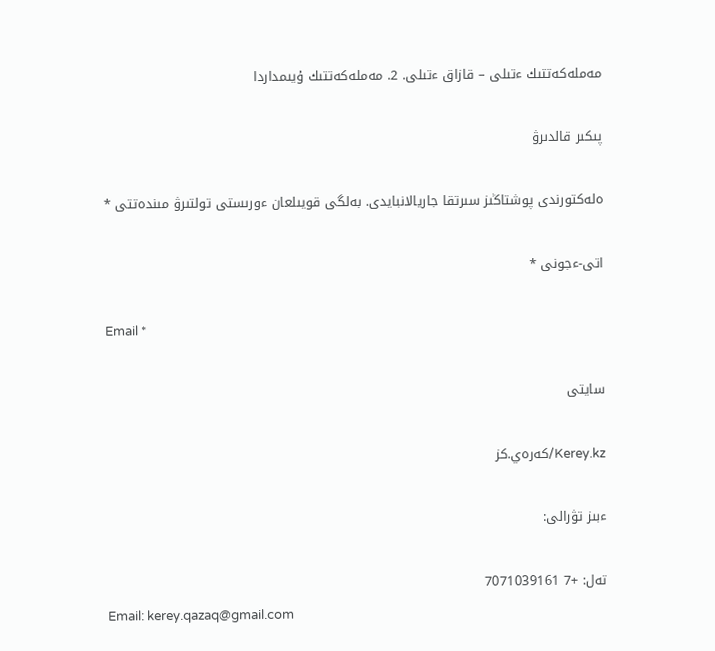مەملەكەتتىك ءتىلى – قازاق ءتىلى. 2. مەملەكەتتىك ۇيىمداردا

پىكىر قالدىرۋ

ەلەكتورندى پوشتاڭىز سىرتقا جاريالانبايدى. بەلگى قويىلعان ءورىستى تولتىرۋ مىندەتتى *

اتى-ءجونى *

Email *

سايتى

Kerey.kz/كەرەي.كز

ءبىز تۋرالى:

تەل: +7 7071039161
Email: kerey.qazaq@gmail.com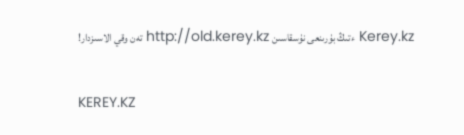Kerey.kz ءتىڭ بۇرىنعى نۇسقاسىن http://old.kerey.kz تەن وقي الاسىزدار!

KEREY.KZ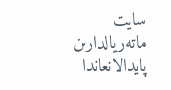سايت ماتەريالدارىن پايدالانعاندا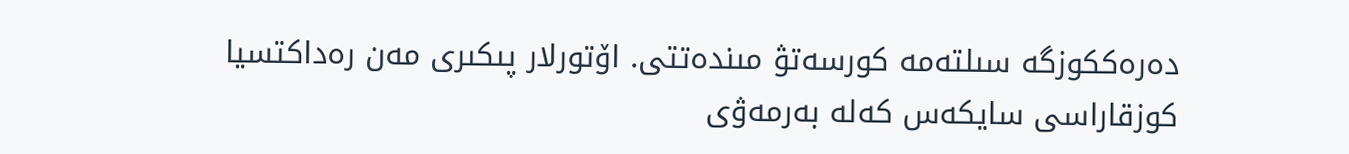دەرەككوزگە سىلتەمە كورسەتۋ مىندەتتى. اۆتورلار پىكىرى مەن رەداكتسيا كوزقاراسى سايكەس كەلە بەرمەۋى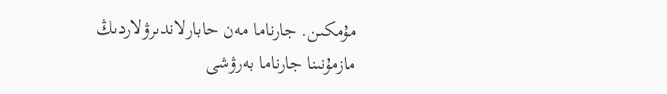مۇمكىن. جارناما مەن حابارلاندىرۋلاردىڭ مازمۇنىنا جارناما بەرۋشى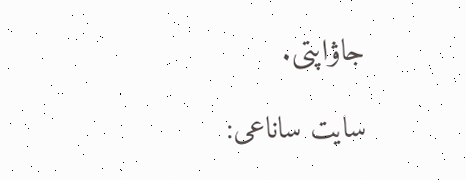جاۋاپتى.

سايت ساناعى: